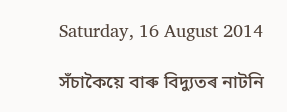Saturday, 16 August 2014

সঁচাকৈয়ে বাৰু বিদ্যুতৰ নাটনি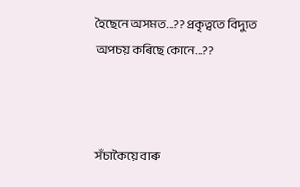হৈছেনে অসমত...?? প্ৰকৃত্বতে বিদ্যুত অপচয় কৰিছে কোনে...??



সঁচাকৈয়ে বাৰু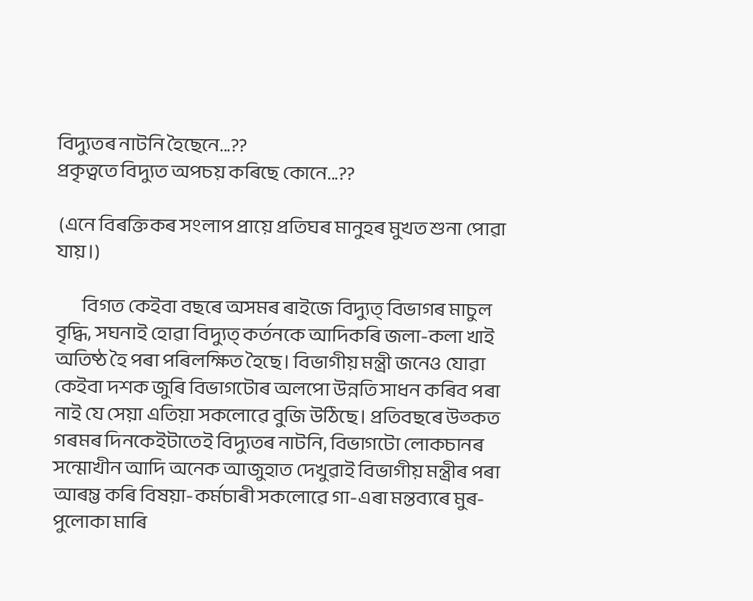বিদ্যুতৰ নাটনি হৈছেনে...??
প্ৰকৃত্বতে বিদ্যুত অপচয় কৰিছে কোনে...??

 (এনে বিৰক্তিকৰ সংলাপ প্ৰায়ে প্ৰতিঘৰ মানুহৰ মুখত শুনা পোৱা যায়।)

        বিগত কেইবা বছৰে অসমৰ ৰাইজে বিদ্যুত্ বিভাগৰ মাচুল বৃদ্ধি, সঘনাই হোৱা বিদ্যুত্ কৰ্তনকে আদিকৰি জলা-কলা খাই অতিষ্ঠ হৈ পৰা পৰিলক্ষিত হৈছে। বিভাগীয় মন্ত্ৰী জনেও যোৱা কেইবা দশক জুৰি বিভাগটোৰ অলপো উন্নতি সাধন কৰিব পৰা নাই যে সেয়া এতিয়া সকলোৱে বুজি উঠিছে। প্ৰতিবছৰে উত্কত গৰমৰ দিনকেইটাতেই বিদ্যুতৰ নাটনি, বিভাগটো লোকচানৰ সন্মোখীন আদি অনেক আজুহাত দেখুৱাই বিভাগীয় মন্ত্ৰীৰ পৰা আৰম্ভ কৰি বিষয়া-কৰ্মচাৰী সকলোৱে গা-এৰা মন্তব্যৰে মুৰ-পুলোকা মাৰি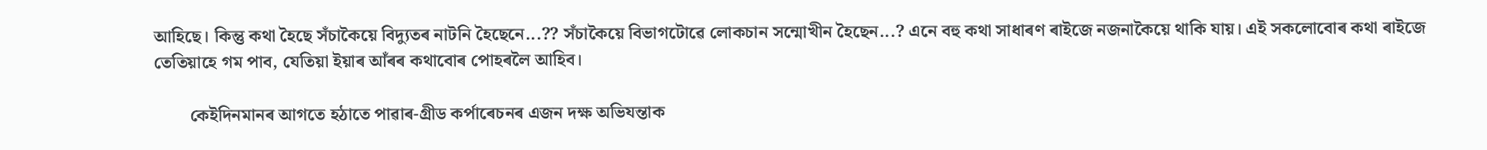আহিছে। কিন্তু কথা হৈছে সঁচাকৈয়ে বিদ্যুতৰ নাটনি হৈছেনে...?? সঁচাকৈয়ে বিভাগটোৱে লোকচান সন্মোখীন হৈছেন...? এনে বহু কথা সাধাৰণ ৰাইজে নজনাকৈয়ে থাকি যায়। এই সকলোবোৰ কথা ৰাইজে তেতিয়াহে গম পাব, যেতিয়া ইয়াৰ আঁৰৰ কথাবোৰ পোহৰলৈ আহিব।

        কেইদিনমানৰ আগতে হঠাতে পাৱাৰ-গ্ৰীড কৰ্পাৰেচনৰ এজন দক্ষ অভিযন্তাক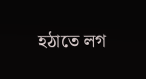হঠাতে লগ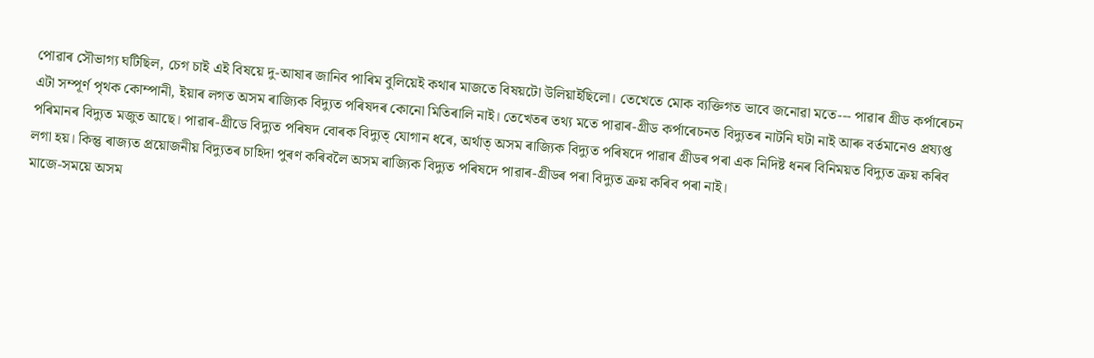পোৱাৰ সৌভাগ্য ঘটিছিল, চেগ চাই এই বিষয়ে দু-আষাৰ জানিব পাৰিম বুলিয়েই কথাৰ মাজতে বিষয়টো উলিয়াইছিলো। তেখেতে মোক ব্যক্তিগত ভাবে জনোৱা মতে--- পাৱাৰ গ্ৰীড কৰ্পাৰেচন এটা সম্পূৰ্ণ পৃথক কোম্পানী, ইয়াৰ লগত অসম ৰাজ্যিক বিদ্যুত পৰিষদৰ কোনো মিতিৰালি নাই। তেখেতৰ তথ্য মতে পাৱাৰ-গ্ৰীড কৰ্পাৰেচনত বিদ্যুতৰ নাটনি ঘটা নাই আৰু বৰ্তমানেও প্ৰয্যপ্ত পৰিমানৰ বিদ্যুত মজুত আছে। পাৱাৰ-গ্ৰীডে বিদ্যুত পৰিষদ বোৰক বিদ্যুত্ যোগান ধৰে, অৰ্থাত্ অসম ৰাজ্যিক বিদ্যুত পৰিষদে পাৱাৰ গ্ৰীডৰ পৰা এক নিদিষ্ট ধনৰ বিনিময়ত বিদ্যুত ক্ৰয় কৰিব লগা হয়। কিন্তু ৰাজ্যত প্ৰয়োজনীয় বিদ্যুতৰ চাহিদা পুৰণ কৰিবলৈ অসম ৰাজ্যিক বিদ্যুত পৰিষদে পাৱাৰ-গ্ৰীডৰ পৰা বিদ্যুত ক্ৰয় কৰিব পৰা নাই।
মাজে-সময়ে অসম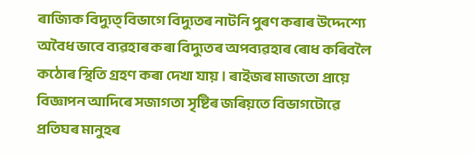ৰাজ্যিক বিদ্যুত্ বিভাগে বিদ্যুতৰ নাটনি পুৰণ কৰাৰ উদ্দেশ্যে অবৈধ ভাবে ব্যৱহাৰ কৰা বিদ্যুতৰ অপব্যৱহাৰ ৰোধ কৰিবলৈ কঠোৰ স্থিতি গ্ৰহণ কৰা দেখা যায়। ৰাইজৰ মাজতো প্ৰায়ে বিজ্ঞাপন আদিৰে সজাগতা সৃষ্টিৰ জৰিয়তে বিভাগটোৱে প্ৰতিঘৰ মানুহৰ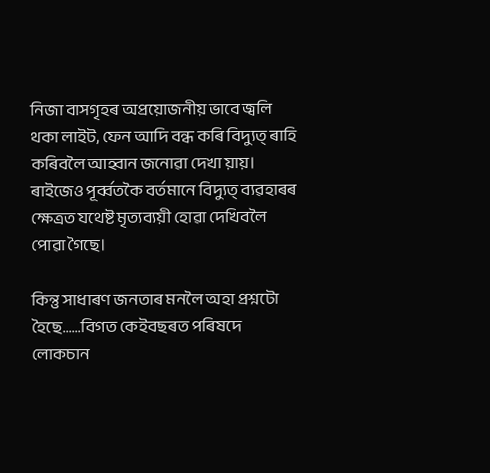নিজা বাসগৃহৰ অপ্ৰয়োজনীয় ভাবে জ্বলি থকা লাইট, ফেন আদি বন্ধ কৰি বিদ্যুত্ ৰাহি কৰিবলৈ আহ্বান জনোৱা দেখা য়ায়। ৰাইজেও পূৰ্ব্বতকৈ বৰ্তমানে বিদ্যুত্ ব্যৱহাৰৰ ক্ষেত্ৰত যথেষ্ট মৃত্যব্যয়ী হোৱা দেখিবলৈ পোৱা গৈছে।

কিন্তু সাধাৰণ জনতাৰ মনলৈ অহা প্ৰশ্নটো হৈছে......বিগত কেইবছৰত পৰিষদে লোকচান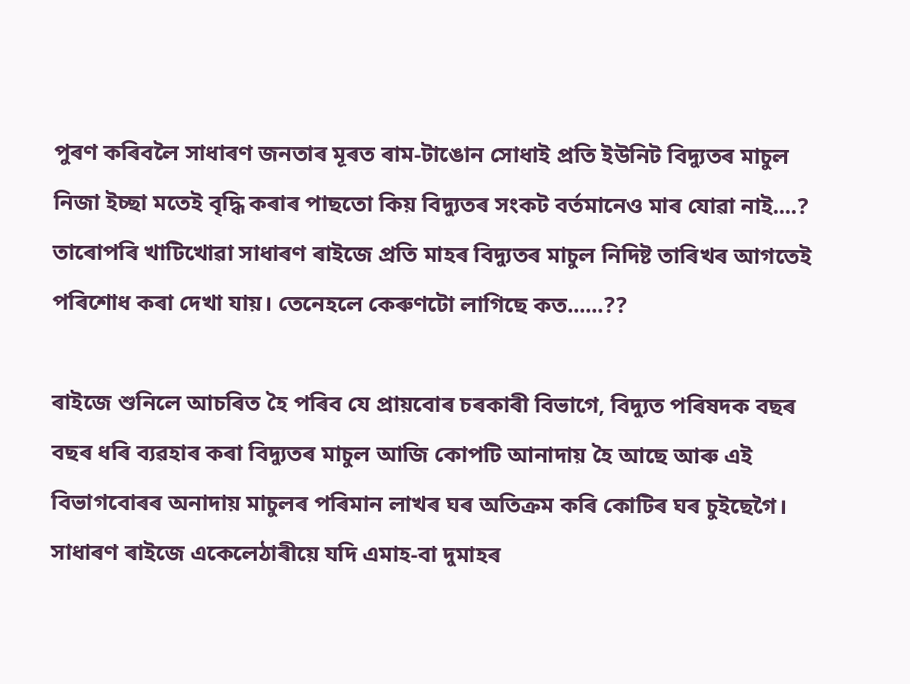পুৰণ কৰিবলৈ সাধাৰণ জনতাৰ মূৰত ৰাম-টাঙোন সোধাই প্ৰতি ইউনিট বিদ্যুতৰ মাচুল নিজা ইচ্ছা মতেই বৃদ্ধি কৰাৰ পাছতো কিয় বিদ্যুতৰ সংকট বৰ্তমানেও মাৰ যোৱা নাই....?  তাৰোপৰি খাটিখোৱা সাধাৰণ ৰাইজে প্ৰতি মাহৰ বিদ্যুতৰ মাচুল নিদিষ্ট তাৰিখৰ আগতেই পৰিশোধ কৰা দেখা যায়। তেনেহলে কেৰুণটো লাগিছে কত......??

ৰাইজে শুনিলে আচৰিত হৈ পৰিব যে প্ৰায়বোৰ চৰকাৰী বিভাগে, বিদ্যুত পৰিষদক বছৰ বছৰ ধৰি ব্যৱহাৰ কৰা বিদ্যুতৰ মাচুল আজি কোপটি আনাদায় হৈ আছে আৰু এই বিভাগবোৰৰ অনাদায় মাচুলৰ পৰিমান লাখৰ ঘৰ অতিক্ৰম কৰি কোটিৰ ঘৰ চুইছেগৈ। সাধাৰণ ৰাইজে একেলেঠাৰীয়ে যদি এমাহ-বা দুমাহৰ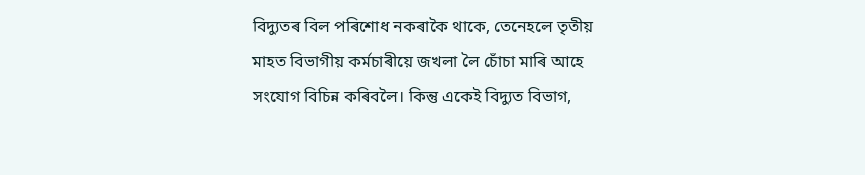বিদ্যুতৰ বিল পৰিশোধ নকৰাকৈ থাকে, তেনেহলে তৃতীয় মাহত বিভাগীয় কৰ্মচাৰীয়ে জখলা লৈ চোঁচা মাৰি আহে সংযোগ বিচিন্ন কৰিবলৈ। কিন্তু একেই বিদ্যুত বিভাগ,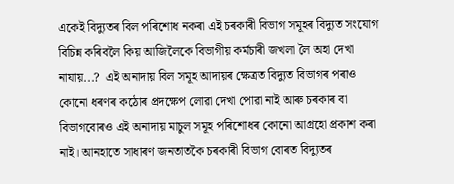একেই বিদ্যুতৰ বিল পৰিশোধ নকৰা এই চৰকাৰী বিভাগ সমূহৰ বিদ্যুত সংযোগ বিচিন্ন কৰিবলৈ কিয় আজিলৈকে বিভাগীয় কৰ্মচাৰী জখলা লৈ অহা দেখা নাযায়...?  এই অনাদায় বিল সমূহ আদায়ৰ ক্ষেত্ৰত বিদ্যুত বিভাগৰ পৰাও কোনো ধৰণৰ কঠোৰ প্ৰদক্ষেপ লোৱা দেখা পোৱা নাই আৰু চৰকাৰ বা বিভাগবোৰও এই অনাদায় মাচুল সমূহ পৰিশোধৰ কোনো আগ্ৰহো প্ৰকাশ কৰা নাই। আনহাতে সাধাৰণ জনতাতকৈ চৰকাৰী বিভাগ বোৰত বিদ্যুতৰ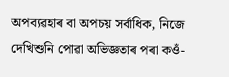অপব্যৱহাৰ বা অপচয় সৰ্বাধিক, নিজে দেখিশুনি পোৱা অভিজ্ঞতাৰ পৰা কওঁ-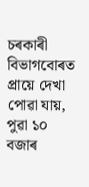চৰকাৰী বিভাগবোৰত প্ৰায়ে দেখা পোৱা যায়, পুৱা ১০ বজাৰ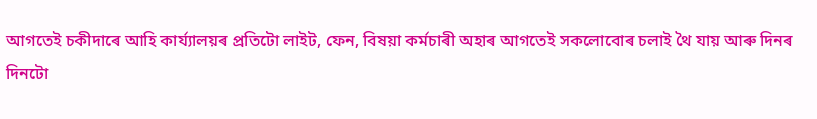আগতেই চকীদাৰে আহি কাৰ্য্যালয়ৰ প্ৰতিটো লাইট, ফেন, বিষয়া কৰ্মচাৰী অহাৰ আগতেই সকলোবোৰ চলাই থৈ যায় আৰু দিনৰ দিনটো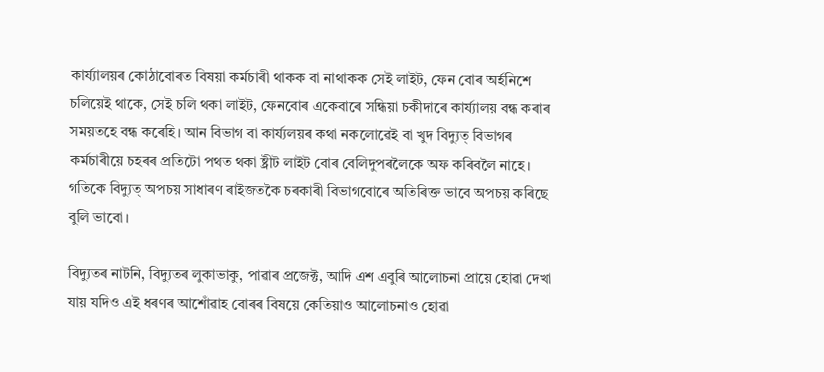কাৰ্য্যালয়ৰ কোঠাবোৰত বিষয়া কৰ্মচাৰী থাকক বা নাথাকক সেই লাইট, ফেন বোৰ অৰ্হনিশে চলিয়েই থাকে, সেই চলি থকা লাইট, ফেনবোৰ একেবাৰে সন্ধিয়া চকীদাৰে কাৰ্য্যালয় বন্ধ কৰাৰ সময়তহে বন্ধ কৰেহি। আন বিভাগ বা কাৰ্য্যলয়ৰ কথা নকলোৱেই বা খুদ বিদ্যুত্ বিভাগৰ কৰ্মচাৰীয়ে চহৰৰ প্ৰতিটো পথত থকা ষ্ট্ৰীট লাইট বোৰ বেলিদুপৰলৈকে অফ কৰিবলৈ নাহে। গতিকে বিদ্যুত্ অপচয় সাধাৰণ ৰাইজতকৈ চৰকাৰী বিভাগবোৰে অতিৰিক্ত ভাবে অপচয় কৰিছে বুলি ভাবো।

বিদ্যুতৰ নাটনি, বিদ্যুতৰ লুকাভাকু, পাৱাৰ প্ৰজেক্ট, আদি এশ এবুৰি আলোচনা প্ৰায়ে হোৱা দেখা যায় যদিও এই ধৰণৰ আশোঁৱাহ বোৰৰ বিষয়ে কেতিয়াও আলোচনাও হোৱা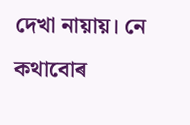দেখা নায়ায়। নে কথাবোৰ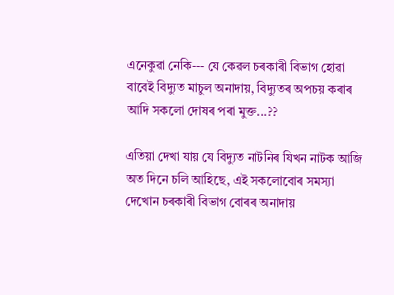এনেকুৱা নেকি--- যে কেৱল চৰকাৰী বিভাগ হোৱা বাবেই বিদ্যুত মাচুল অনাদায়, বিদ্যুতৰ অপচয় কৰাৰ আদি সকলো দোষৰ পৰা মুক্ত...??

এতিয়া দেখা যায় যে বিদ্যুত নাটনিৰ যিখন নাটক আজি অত দিনে চলি আহিছে, এই সকলোবোৰ সমস্যা দেখোন চৰকাৰী বিভাগ বোৰৰ অনাদায়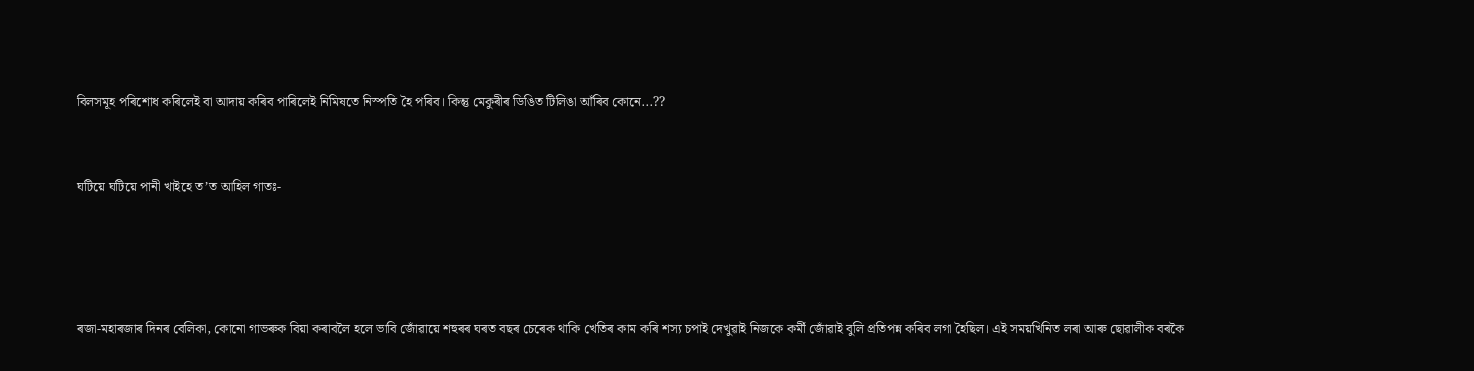বিলসমূহ পৰিশোধ কৰিলেই বা আদায় কৰিব পাৰিলেই নিমিষতে নিস্পতি হৈ পৰিব। কিন্তু মেকুৰীৰ ডিঙিত টিলিঙা আঁৰিব কোনে...??


ঘটিয়ে ঘটিয়ে পানী খাইহে ত’ত আহিল গাতঃ-




ৰজা-মহাৰজাৰ দিনৰ বেলিকা, কোনো গাভৰুক বিয়া কৰাবলৈ হলে ভাবি জোঁৱায়ে শহুৰৰ ঘৰত বছৰ চেৰেক থাকি খেতিৰ কাম কৰি শস্য চপাই দেখুৱাই নিজকে কৰ্মী জোঁৱাই বুলি প্ৰতিপন্ন কৰিব লগা হৈছিল। এই সময়খিনিত লৰা আৰু ছোৱালীক বৰকৈ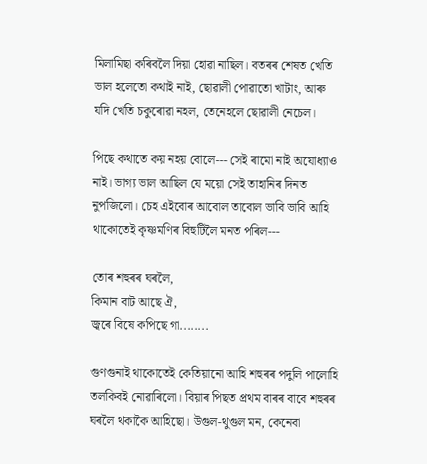মিলামিছা কৰিবলৈ দিয়া হোৱা নাছিল। বতৰৰ শেষত খেতি ভাল হলেতো কথাই নাই, ছোৱালী পোৱাতো খাটাং, আৰু যদি খেতি চকুৰোৱা নহল, তেনেহলে ছোৱালী নেচেল।

পিছে কথাতে কয় নহয় বোলে--- সেই ৰামো নাই অযোধ্যাও নাই। ভাগ্য ভাল আছিল যে ময়ো সেই তাহানিৰ দিনত নুপজিলো। চেহ এইবোৰ আবোল তাবোল ভাবি ভাবি আহি থাকোতেই কৃষ্ণমণিৰ বিহুটিলৈ মনত পৰিল---

তোৰ শহুৰৰ ঘৰলৈ,
কিমান বাট আছে ঐ,
জ্বৰে বিষে কপিছে গা........

গুণগুনাই থাকোতেই কেতিয়ানো আহি শহুৰৰ পদুলি পালোহি তলকিবই নোৱাৰিলো। বিয়াৰ পিছত প্ৰথম বাৰৰ বাবে শহুৰৰ ঘৰলৈ থকাকৈ আহিছো। উগুল-থুগুল মন, কেনেবা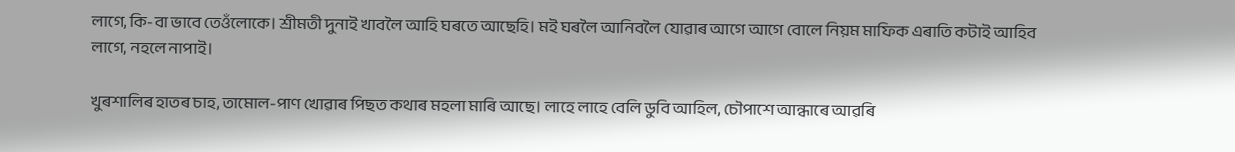লাগে, কি-বা ভাবে তেওঁলোকে। শ্ৰীমতী দুনাই খাবলৈ আহি ঘৰতে আছেহি। মই ঘৰলৈ আনিবলৈ যোৱাৰ আগে আগে বোলে নিয়ম মাফিক এৰাতি কটাই আহিব লাগে, নহলে নাপাই।

খুৰশালিৰ হাতৰ চাহ, তামোল-পাণ খোৱাৰ পিছত কথাৰ মহলা মাৰি আছে। লাহে লাহে বেলি ডুবি আহিল, চৌপাশে আন্ধাৰে আৱৰি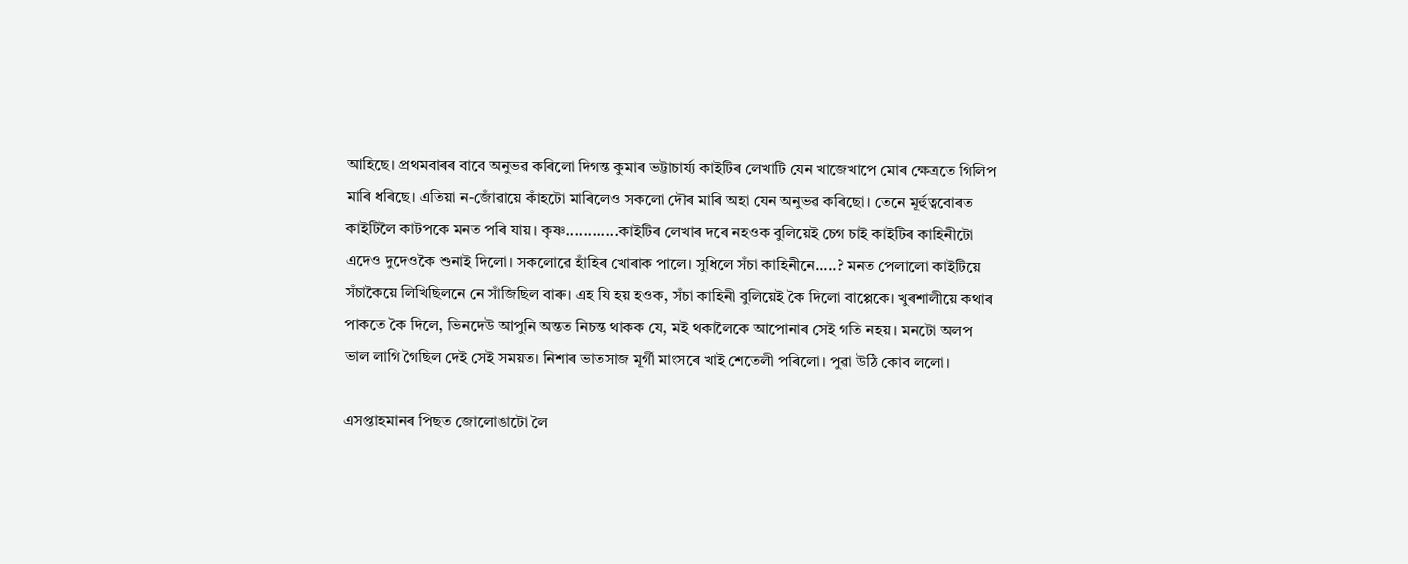আহিছে। প্ৰথমবাৰৰ বাবে অনুভৱ কৰিলো দিগন্ত কুমাৰ ভট্টাচাৰ্য্য কাইটিৰ লেখাটি যেন খাজেখাপে মোৰ ক্ষেত্ৰতে গিলিপ মাৰি ধৰিছে। এতিয়া ন-জোঁৱায়ে কাঁহটো মাৰিলেও সকলো দৌৰ মাৰি অহা যেন অনুভৱ কৰিছো। তেনে মূৰ্হুত্ববোৰত কাইটিলৈ কাটপকে মনত পৰি যায়। কৃষ্ণ............কাইটিৰ লেখাৰ দৰে নহওক বুলিয়েই চেগ চাই কাইটিৰ কাহিনীটো এদেও দুদেওকৈ শুনাই দিলো। সকলোৱে হাঁহিৰ খোৰাক পালে। সুধিলে সঁচা কাহিনীনে.....? মনত পেলালো কাইটিয়ে সঁচাকৈয়ে লিখিছিলনে নে সাঁজিছিল বাৰু। এহ যি হয় হওক, সঁচা কাহিনী বুলিয়েই কৈ দিলো বাপ্পেকে। খুৰশালীয়ে কথাৰ পাকতে কৈ দিলে, ভিনদেউ আপুনি অন্তত নিচন্ত থাকক যে, মই থকালৈকে আপোনাৰ সেই গতি নহয়। মনটো অলপ ভাল লাগি গৈছিল দেই সেই সময়ত। নিশাৰ ভাতসাজ মূৰ্গী মাংসৰে খাই শেতেলী পৰিলো। পুৱা উঠি কোব ললো।

এসপ্তাহমানৰ পিছত জোলোঙাটো লৈ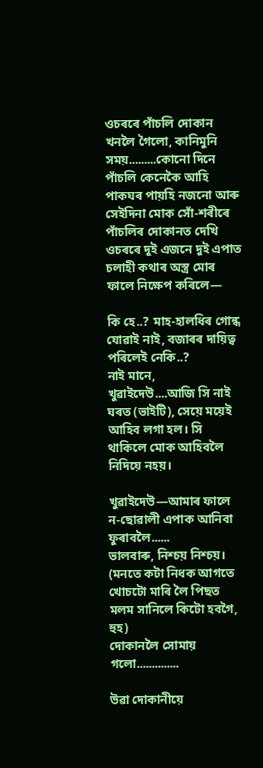ওচৰৰে পাঁচলি দোকান খনলৈ গৈলো, কানিমুনি সময়.........কোনো দিনে পাঁচলি কেনেকৈ আহি পাকঘৰ পায়হি নজনো আৰু সেইদিনা মোক সোঁ-শৰীৰে পাঁচলিৰ দোকানত দেখি ওচৰৰে দুই এজনে দুই এপাত চলাহী কথাৰ অস্ত্ৰ মোৰ ফালে নিক্ষেপ কৰিলে—

কি হে..? মাহ-হালধিৰ গোন্ধ যোৱাই নাই, বজাৰৰ দায়িত্ব পৰিলেই নেকি..?
নাই মানে, খুৱাইদেউ....আজি সি নাই ঘৰত (ভাইটি), সেয়ে ময়েই আহিব লগা হল। সি থাকিলে মোক আহিবলৈ নিদিয়ে নহয়।

খুৱাইদেউ—আমাৰ ফালে ন-ছোৱালী এপাক আনিবা ফুৰাবলৈ......
ভালবাৰু, নিশ্চয় নিশ্চয়। (মনতে কটা নিধক আগতে খোচটো মাৰি লৈ পিছত মলম সানিলে কিটো হবগৈ, হুহ)
দোকানলৈ সোমায় গলো..............

উৱা দোকানীয়ে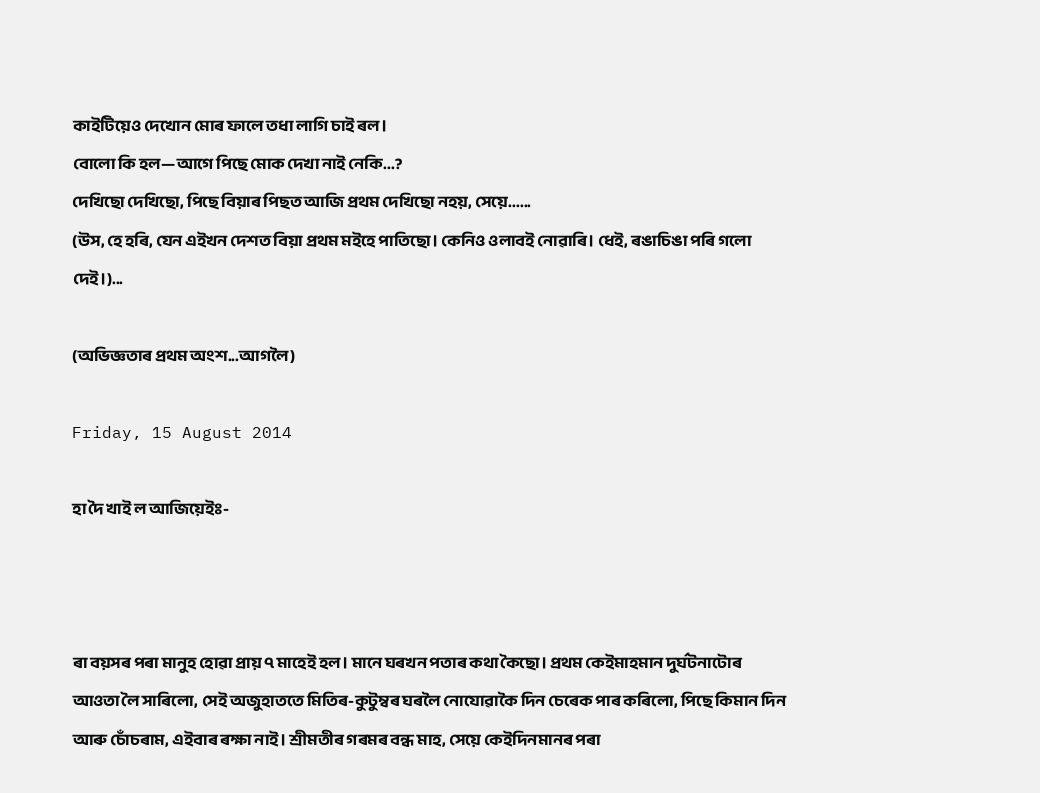কাইটিয়েও দেখোন মোৰ ফালে তধা লাগি চাই ৰল।
বোলো কি হল—আগে পিছে মোক দেখা নাই নেকি...?
দেখিছো দেখিছো, পিছে বিয়াৰ পিছত আজি প্ৰথম দেখিছো নহয়, সেয়ে......
(উস, হে হৰি, যেন এইখন দেশত বিয়া প্ৰথম মইহে পাতিছো। কেনিও ওলাবই নোৱাৰি। ধেই, ৰঙাচিঙা পৰি গলো দেই।)...

(অভিজ্ঞতাৰ প্ৰথম অংশ...আগলৈ)

Friday, 15 August 2014

হা দৈ খাই ল আজিয়েইঃ-



ৰা বয়সৰ পৰা মানুহ হোৱা প্ৰায় ৭ মাহেই হল। মানে ঘৰখন পতাৰ কথা কৈছো। প্ৰথম কেইমাহমান দুৰ্ঘটনাটোৰ আওতা লৈ সাৰিলো, সেই অজুহাততে মিতিৰ-কুটুম্বৰ ঘৰলৈ নোযোৱাকৈ দিন চেৰেক পাৰ কৰিলো, পিছে কিমান দিন আৰু চোঁচৰাম, এইবাৰ ৰক্ষা নাই। শ্ৰীমতীৰ গৰমৰ বন্ধ মাহ, সেয়ে কেইদিনমানৰ পৰা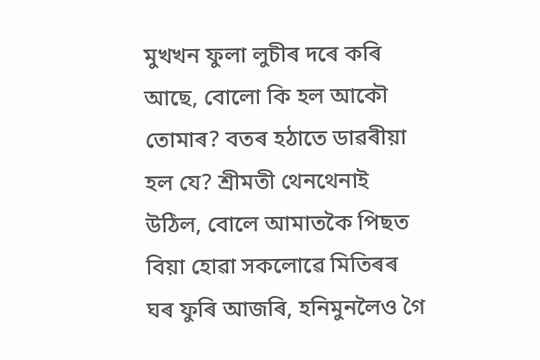মুখখন ফুলা লুচীৰ দৰে কৰি আছে, বোলো কি হল আকৌ তোমাৰ? বতৰ হঠাতে ডাৱৰীয়া হল যে? শ্ৰীমতী থেনথেনাই উঠিল, বোলে আমাতকৈ পিছত বিয়া হোৱা সকলোৱে মিতিৰৰ ঘৰ ফুৰি আজৰি, হনিমুনলৈও গৈ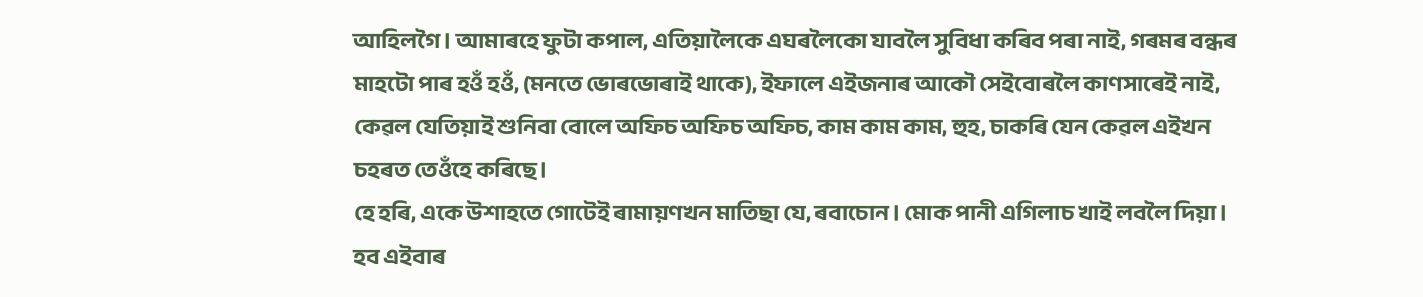আহিলগৈ। আমাৰহে ফুটা কপাল, এতিয়ালৈকে এঘৰলৈকো যাবলৈ সুবিধা কৰিব পৰা নাই, গৰমৰ বন্ধৰ মাহটো পাৰ হওঁ হওঁ, (মনতে ভোৰভোৰাই থাকে), ইফালে এইজনাৰ আকৌ সেইবোৰলৈ কাণসাৰেই নাই, কেৱল যেতিয়াই শুনিবা বোলে অফিচ অফিচ অফিচ, কাম কাম কাম, হুহ, চাকৰি যেন কেৱল এইখন চহৰত তেওঁহে কৰিছে।
হে হৰি, একে উশাহতে গোটেই ৰামায়ণখন মাতিছা যে, ৰবাচোন। মোক পানী এগিলাচ খাই লবলৈ দিয়া। হব এইবাৰ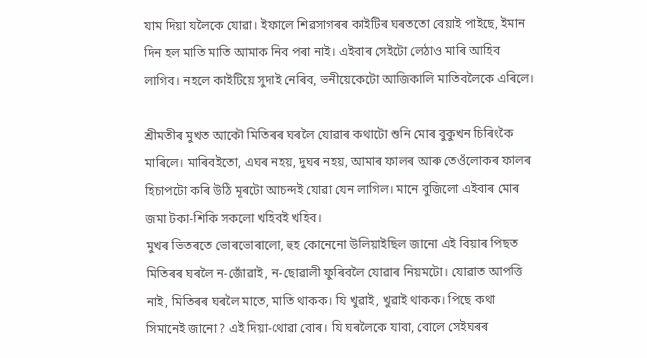যাম দিয়া যলৈকে যোৱা। ইফালে শিৱসাগৰৰ কাইটিৰ ঘৰততো বেয়াই পাইছে, ইমান দিন হল মাতি মাতি আমাক নিব পৰা নাই। এইবাৰ সেইটো লেঠাও মাৰি আহিব লাগিব। নহলে কাইটিয়ে সুদাই নেৰিব, ভনীয়েকেটো আজিকালি মাতিবলৈকে এৰিলে।

শ্ৰীমতীৰ মুখত আকৌ মিতিৰৰ ঘৰলৈ যোৱাৰ কথাটো শুনি মোৰ বুকুখন চিৰিংকৈ মাৰিলে। মাৰিবইতো, এঘৰ নহয়, দুঘৰ নহয়, আমাৰ ফালৰ আৰু তেওঁলোকৰ ফালৰ হিচাপটো কৰি উঠি মূৰটো আচন্দই যোৱা যেন লাগিল। মানে বুজিলো এইবাৰ মোৰ জমা টকা-শিকি সকলো খহিবই খহিব।
মুখৰ ভিতৰতে ভোৰভোৰালো, হুহ কোনেনো উলিয়াইছিল জানো এই বিয়াৰ পিছত মিতিৰৰ ঘৰলৈ ন-জোঁৱাই, ন-ছোৱালী ফুৰিবলৈ যোৱাৰ নিয়মটো। যোৱাত আপত্তি নাই, মিতিৰৰ ঘৰলৈ মাতে, মাতি থাকক। যি খুৱাই, খুৱাই থাকক। পিছে কথা সিমানেই জানো? এই দিয়া-থোৱা বোৰ। যি ঘৰলৈকে যাবা, বোলে সেইঘৰৰ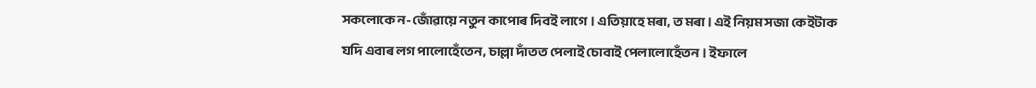সকলোকে ন-জোঁৱায়ে নতুন কাপোৰ দিবই লাগে। এতিয়াহে মৰা, ত মৰা। এই নিয়ম সজা কেইটাক যদি এবাৰ লগ পালোহেঁতেন, চাল্লা দাঁতত পেলাই চোবাই পেলালোহেঁতন। ইফালে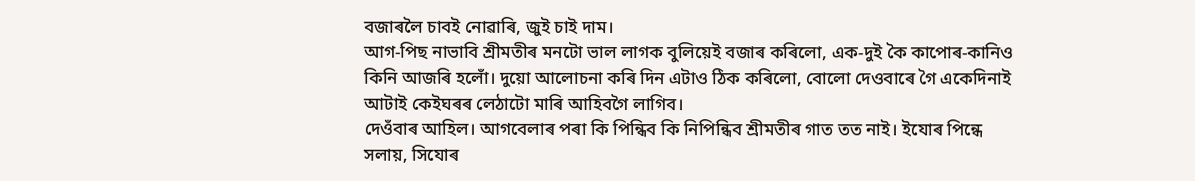বজাৰলৈ চাবই নোৱাৰি, জুই চাই দাম।
আগ-পিছ নাভাবি শ্ৰীমতীৰ মনটো ভাল লাগক বুলিয়েই বজাৰ কৰিলো, এক-দুই কৈ কাপোৰ-কানিও কিনি আজৰি হলোঁ। দুয়ো আলোচনা কৰি দিন এটাও ঠিক কৰিলো, বোলো দেওবাৰে গৈ একেদিনাই আটাই কেইঘৰৰ লেঠাটো মাৰি আহিবগৈ লাগিব।
দেওঁবাৰ আহিল। আগবেলাৰ পৰা কি পিন্ধিব কি নিপিন্ধিব শ্ৰীমতীৰ গাত তত নাই। ইযোৰ পিন্ধে সলায়, সিযোৰ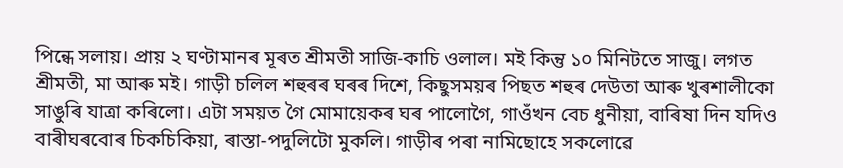পিন্ধে সলায়। প্ৰায় ২ ঘণ্টামানৰ মূৰত শ্ৰীমতী সাজি-কাচি ওলাল। মই কিন্তু ১০ মিনিটতে সাজু। লগত শ্ৰীমতী, মা আৰু মই। গাড়ী চলিল শহুৰৰ ঘৰৰ দিশে, কিছুসময়ৰ পিছত শহুৰ দেউতা আৰু খুৰশালীকো সাঙুৰি যাত্ৰা কৰিলো। এটা সময়ত গৈ মোমায়েকৰ ঘৰ পালোগৈ, গাওঁখন বেচ ধুনীয়া, বাৰিষা দিন যদিও বাৰীঘৰবোৰ চিকচিকিয়া, ৰাস্তা-পদুলিটো মুকলি। গাড়ীৰ পৰা নামিছোহে সকলোৱে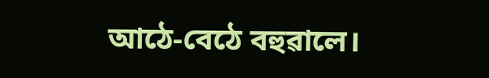আঠে-বেঠে বহুৱালে।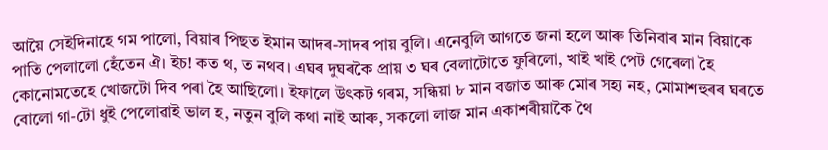আয়ৈ সেইদিনাহে গম পালো, বিয়াৰ পিছত ইমান আদৰ-সাদৰ পায় বুলি। এনেবুলি আগতে জনা হলে আৰু তিনিবাৰ মান বিয়াকে পাতি পেলালো হেঁতেন ঐ। ইচ! কত থ, ত নথব। এঘৰ দুঘৰকৈ প্ৰায় ৩ ঘৰ বেলাটোতে ফুৰিলো, খাই খাই পেট গেৰেলা হৈ কোনোমতেহে খোজটো দিব পৰা হৈ আছিলো। ইফালে উৎকট গৰম, সন্ধিয়া ৮ মান বজাত আৰু মোৰ সহ্য নহ, মোমাশহুৰৰ ঘৰতে বোলো গা-টো ধুই পেলোৱাই ভাল হ, নতুন বুলি কথা নাই আৰু, সকলো লাজ মান একাশৰীয়াকৈ থৈ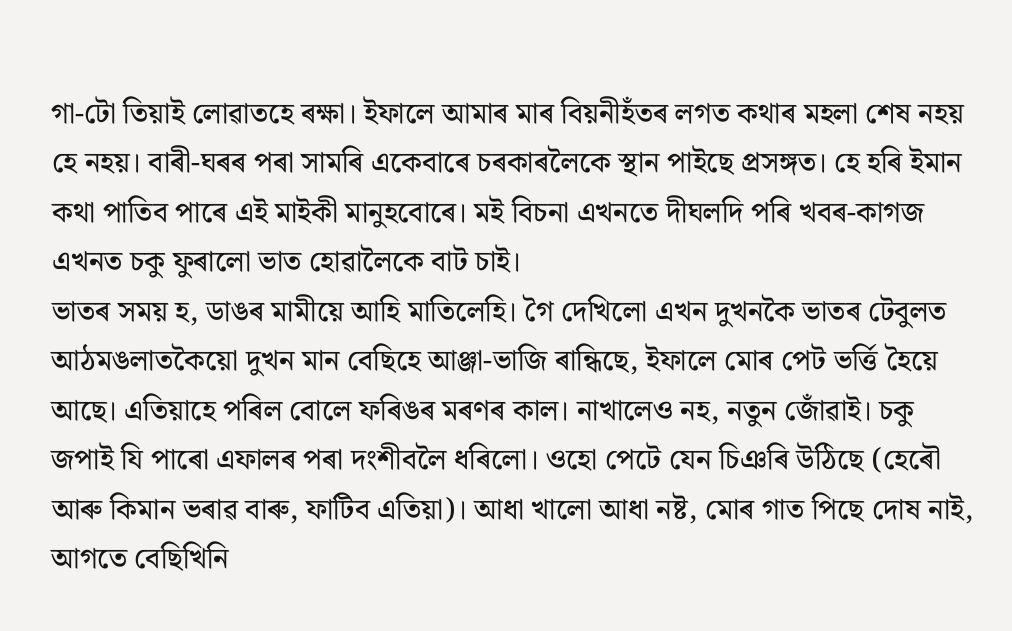গা-টো তিয়াই লোৱাতহে ৰক্ষা। ইফালে আমাৰ মাৰ বিয়নীহঁতৰ লগত কথাৰ মহলা শেষ নহয় হে নহয়। বাৰী-ঘৰৰ পৰা সামৰি একেবাৰে চৰকাৰলৈকে স্থান পাইছে প্ৰসঙ্গত। হে হৰি ইমান কথা পাতিব পাৰে এই মাইকী মানুহবোৰে। মই বিচনা এখনতে দীঘলদি পৰি খবৰ-কাগজ এখনত চকু ফুৰালো ভাত হোৱালৈকে বাট চাই।
ভাতৰ সময় হ, ডাঙৰ মামীয়ে আহি মাতিলেহি। গৈ দেখিলো এখন দুখনকৈ ভাতৰ টেবুলত আঠমঙলাতকৈয়ো দুখন মান বেছিহে আঞ্জা-ভাজি ৰান্ধিছে, ইফালে মোৰ পেট ভৰ্ত্তি হৈয়ে আছে। এতিয়াহে পৰিল বোলে ফৰিঙৰ মৰণৰ কাল। নাখালেও নহ, নতুন জোঁৱাই। চকু জপাই যি পাৰো এফালৰ পৰা দংশীবলৈ ধৰিলো। ওহো পেটে যেন চিঞৰি উঠিছে (হেৰৌ আৰু কিমান ভৰাৱ বাৰু, ফাটিব এতিয়া)। আধা খালো আধা নষ্ট, মোৰ গাত পিছে দোষ নাই, আগতে বেছিখিনি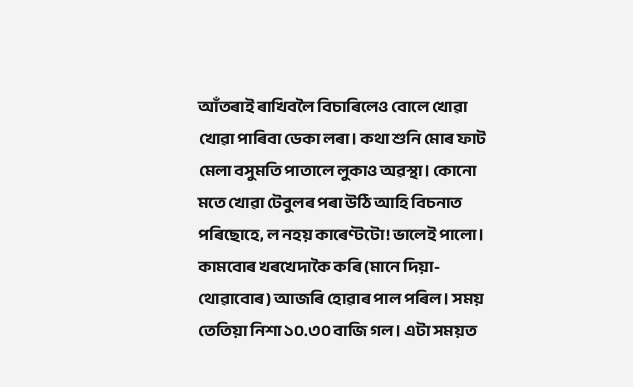আঁতৰাই ৰাখিবলৈ বিচাৰিলেও বোলে খোৱা খোৱা পাৰিবা ডেকা লৰা। কথা শুনি মোৰ ফাট মেলা বসুমতি পাতালে লুকাও অৱস্থা। কোনো মতে খোৱা টেবুলৰ পৰা উঠি আহি বিচনাত পৰিছোহে, ল নহয় কাৰেণ্টটো! ভালেই পালো। কামবোৰ খৰখেদাকৈ কৰি (মানে দিয়া-থোৱাবোৰ) আজৰি হোৱাৰ পাল পৰিল। সময় তেতিয়া নিশা ১০.৩০ বাজি গল। এটা সময়ত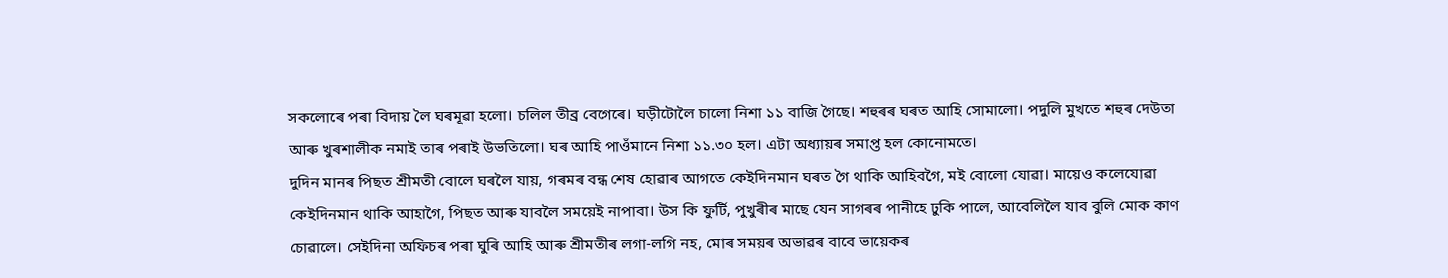সকলোৰে পৰা বিদায় লৈ ঘৰমূৱা হলো। চলিল তীব্ৰ বেগেৰে। ঘড়ীটোলৈ চালো নিশা ১১ বাজি গৈছে। শহুৰৰ ঘৰত আহি সোমালো। পদুলি মুখতে শহুৰ দেউতা আৰু খুৰশালীক নমাই তাৰ পৰাই উভতিলো। ঘৰ আহি পাওঁমানে নিশা ১১.৩০ হল। এটা অধ্যায়ৰ সমাপ্ত হল কোনোমতে।
দুদিন মানৰ পিছত শ্ৰীমতী বোলে ঘৰলৈ যায়, গৰমৰ বন্ধ শেষ হোৱাৰ আগতে কেইদিনমান ঘৰত গৈ থাকি আহিবগৈ, মই বোলো যোৱা। মায়েও কলেযোৱা কেইদিনমান থাকি আহাগৈ, পিছত আৰু যাবলৈ সময়েই নাপাবা। উস কি ফুৰ্টি, পুখুৰীৰ মাছে যেন সাগৰৰ পানীহে ঢুকি পালে, আবেলিলৈ যাব বুলি মোক কাণ চোৱালে। সেইদিনা অফিচৰ পৰা ঘুৰি আহি আৰু শ্ৰীমতীৰ লগা-লগি নহ, মোৰ সময়ৰ অভাৱৰ বাবে ভায়েকৰ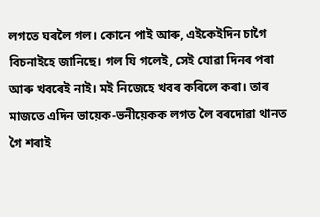লগতে ঘৰলৈ গল। কোনে পাই আৰু, এইকেইদিন চাগৈ বিচনাইহে জানিছে। গল যি গলেই, সেই যোৱা দিনৰ পৰা আৰু খবৰেই নাই। মই নিজেহে খবৰ কৰিলে কৰা। তাৰ মাজতে এদিন ভায়েক-ভনীয়েকক লগত লৈ বৰদোৱা থানত গৈ শৰাই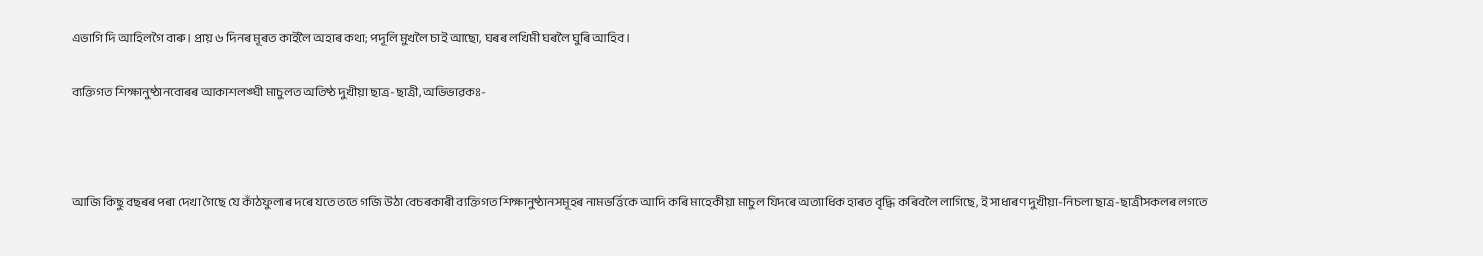এভাগি দি আহিলগৈ বাৰু। প্ৰায় ৬ দিনৰ মূৰত কাইলৈ অহাৰ কথা; পদূলি মুখলৈ চাই আছো, ঘৰৰ লখিমী ঘৰলৈ ঘুৰি আহিব।

ব্যক্তিগত শিক্ষানুষ্ঠানবোৰৰ আকাশলঙ্ঘী মাচুলত অতিষ্ঠ দুখীয়া ছাত্ৰ-ছাত্ৰী, অভিভাৱকঃ-



আজি কিছু বছৰৰ পৰা দেখা গৈছে যে কাঁঠফুলাৰ দৰে যতে ততে গজি উঠা বেচৰকাৰী ব্যক্তিগত শিক্ষানুষ্ঠানসমূহৰ নামভৰ্ত্তিকে আদি কৰি মাহেকীয়া মাচুল যিদৰে অত্যাধিক হাৰত বৃদ্ধি কৰিবলৈ লাগিছে, ই সাধাৰণ দুখীয়া-নিচলা ছাত্ৰ-ছাত্ৰীসকলৰ লগতে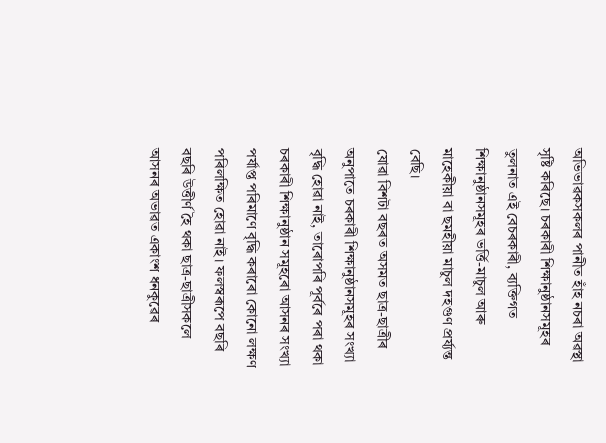অভিভাৱকসকলৰ পানীত হাঁহ নচৰা অৱস্থা সৃষ্টি কৰিছে। চৰকাৰী শিক্ষানুষ্ঠানসমূহৰ তুলনাত এই বেচৰকাৰী, ব্যক্তিগত শিক্ষানুষ্ঠানসমূহৰ ভৰ্ত্তি-মাচুল আৰু মাহেকীয়া বা ছমহীয়া মাচুল দহগুণ প্ৰৰ্য্যন্ত বেছি।
যোৱা বিশটা বছৰত অসমত ছাত্ৰ-ছাত্ৰীৰ অনুপাতে চৰকাৰী শিক্ষানুষ্ঠানসমূহৰ সংখ্যা বৃদ্ধি হোৱা নাই, তাৰোপৰি পূৰ্বৰে পৰা থকা চৰকাৰী শিক্ষানুষ্ঠান সমূহৰো আসনৰ সংখ্যা পৰ্যাপ্ত পৰিমাণে বৃদ্ধি কৰাৰো কোনো লক্ষণ পৰিলক্ষিত হোৱা নাই। ফলস্বৰূপে বছৰি বছৰি উত্তীৰ্ণ হৈ থকা ছাত্ৰ-ছাত্ৰীসকলে আসনৰ অভাৱত একাংশ ধনকুৱেৰ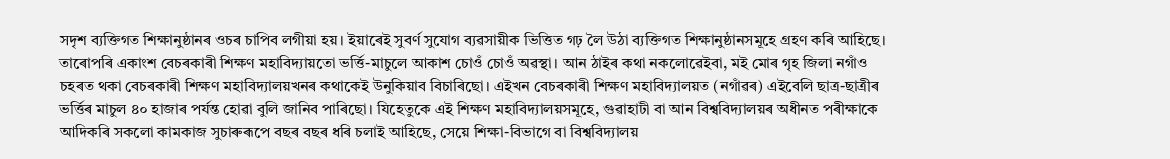সদৃশ ব্যক্তিগত শিক্ষানুষ্ঠানৰ ওচৰ চাপিব লগীয়া হয়। ইয়াৰেই সুবৰ্ণ সুযোগ ব্যৱসায়ীক ভিত্তিত গঢ় লৈ উঠা ব্যক্তিগত শিক্ষানুষ্ঠানসমূহে গ্ৰহণ কৰি আহিছে।
তাৰোপৰি একাংশ বেচৰকাৰী শিক্ষণ মহাবিদ্যায়তো ভৰ্ত্তি-মাচুলে আকাশ চোওঁ চোওঁ অৱস্থা। আন ঠাইৰ কথা নকলোৱেইবা, মই মোৰ গৃহ জিলা নগাঁও চহৰত থকা বেচৰকাৰী শিক্ষণ মহাবিদ্যালয়খনৰ কথাকেই উনুকিয়াব বিচাৰিছো। এইখন বেচৰকাৰী শিক্ষণ মহাবিদ্যালয়ত (নগাঁৱৰ) এইবেলি ছাত্ৰ-ছাত্ৰীৰ ভৰ্ত্তিৰ মাচুল ৪০ হাজাৰ পৰ্যন্ত হোৱা বুলি জানিব পাৰিছো। যিহেতুকে এই শিক্ষণ মহাবিদ্যালয়সমূহে, গুৱাহাটী বা আন বিশ্ববিদ্যালয়ৰ অধীনত পৰীক্ষাকে আদিকৰি সকলো কামকাজ সুচাৰুৰূপে বছৰ বছৰ ধৰি চলাই আহিছে, সেয়ে শিক্ষা-বিভাগে বা বিশ্ববিদ্যালয়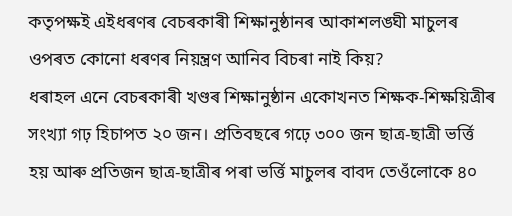কতৃপক্ষই এইধৰণৰ বেচৰকাৰী শিক্ষানুষ্ঠানৰ আকাশলঙ্ঘী মাচুলৰ ওপৰত কোনো ধৰণৰ নিয়ন্ত্ৰণ আনিব বিচৰা নাই কিয়?
ধৰাহল এনে বেচৰকাৰী খণ্ডৰ শিক্ষানুষ্ঠান একোখনত শিক্ষক-শিক্ষয়িত্ৰীৰ সংখ্যা গঢ় হিচাপত ২০ জন। প্ৰতিবছৰে গঢ়ে ৩০০ জন ছাত্ৰ-ছাত্ৰী ভৰ্ত্তি হয় আৰু প্ৰতিজন ছাত্ৰ-ছাত্ৰীৰ পৰা ভৰ্ত্তি মাচুলৰ বাবদ তেওঁলোকে ৪০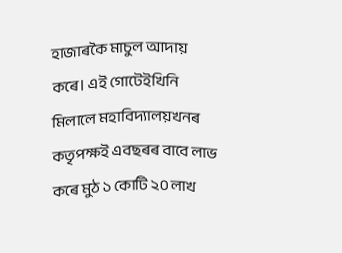হাজাৰকৈ মাচুল আদায় কৰে। এই গোটেইখিনি মিলালে মহাবিদ্যালয়খনৰ কতৃপক্ষই এবছৰৰ বাবে লাভ কৰে মুঠ ১ কোটি ২০ লাখ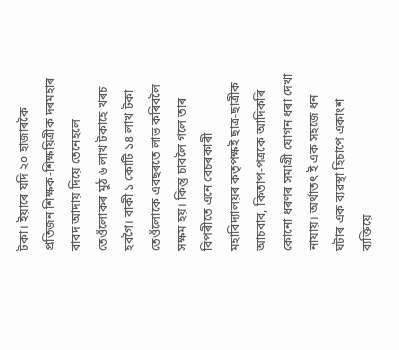টকা। ইয়াৰে যদি ২০ হাজাৰকৈ প্ৰতিজন শিক্ষক-শিক্ষয়িত্ৰীক দৰমহাৰ বাবদ আদায় দিয়ে তেনেহলে তেওঁলোকৰ মুঠ ৬ লাখ টকাহে খৰচ হবগৈ। বাকী ১ কোটি ১৪ লাখ টকা তেওঁলোকে এবছৰতে লাভ কৰিবলৈ সক্ষম হয়। কিন্তু চাবলৈ গলে তাৰ বিপৰীতে এনে বেচৰকাৰী মহাবিদ্যালয়ৰ কতৃপক্ষই ছাত্ৰ-ছাত্ৰীক আচবাব, কিতাপ-পত্ৰকে আদিকৰি কোনো ধৰণৰ সমাগ্ৰী যোগন ধৰা দেখা নাযায়। অৰ্থাতৎ ই এক সহজে ধন ঘটাৰ এক ব্যৱস্থা হিচাপে একাংশ ব্যক্তিয়ে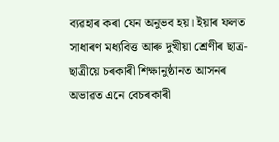ব্যৱহাৰ কৰা যেন অনুভব হয়। ইয়াৰ ফলত সাধাৰণ মধ্যবিত্ত আৰু দুখীয়া শ্ৰেণীৰ ছাত্ৰ-ছাত্ৰীয়ে চৰকাৰী শিক্ষানুষ্ঠানত আসনৰ অভাৱত এনে বেচৰকাৰী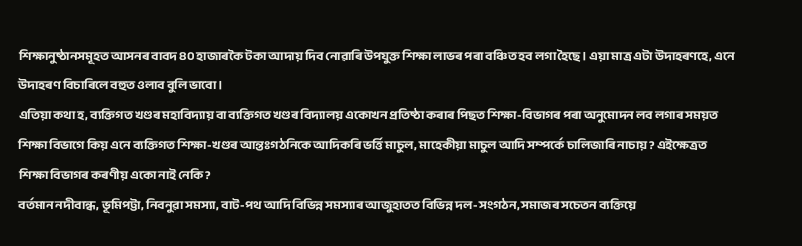শিক্ষানুষ্ঠানসমূহত আসনৰ বাবদ ৪০ হাজাৰকৈ টকা আদায় দিব নোৱাৰি উপযুক্ত শিক্ষা লাভৰ পৰা বঞ্চিত হব লগা হৈছে। এয়া মাত্ৰ এটা উদাহৰণহে, এনে উদাহৰণ বিচাৰিলে বহুত ওলাব বুলি ভাবো।
এতিয়া কথা হ, ব্যক্তিগত খণ্ডৰ মহাবিদ্যায় বা ব্যক্তিগত খণ্ডৰ বিদ্যালয় একোখন প্ৰতিষ্ঠা কৰাৰ পিছত শিক্ষা-বিভাগৰ পৰা অনুমোদন লব লগাৰ সময়ত শিক্ষা বিভাগে কিয় এনে ব্যক্তিগত শিক্ষা-খণ্ডৰ আন্তঃগঠনিকে আদিকৰি ভৰ্ত্তি মাচুল, মাহেকীয়া মাচুল আদি সম্পৰ্কে চালিজাৰি নাচায়? এইক্ষেত্ৰত শিক্ষা বিভাগৰ কৰণীয় একো নাই নেকি?
বৰ্তমান নদীবান্ধ, ভূমিপট্টা, নিবনুৱা সমস্যা, বাট-পথ আদি বিভিন্ন সমস্যাৰ আজুহাতত বিভিন্ন দল-সংগঠন, সমাজৰ সচেতন ব্যক্তিয়ে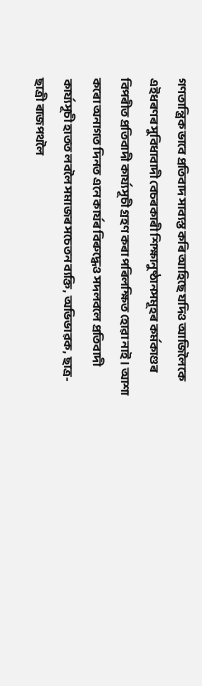গণতান্ত্ৰিক ভাবে প্ৰতিবাদ সাব্যস্ত কৰি আহিছে যদিও আজিলৈকে এইধৰণৰ সুবিধাবাদী বেচৰকাৰী শিক্ষানুষ্ঠানসমূহৰ কৰ্মকাণ্ডৰ বিপৰীত প্ৰতিবাদী কাৰ্য্যসূচী গ্ৰহণ কৰা পৰিলক্ষিত হোৱা নাই। আশা কৰো অনাগত দিনত এনে কাৰ্যৰ বিৰুদ্ধেও সদলবলে প্ৰতিবাদী কাৰ্য্যসূচী হাতত লবলৈ সমাজৰ সচেতন ব্যক্তি, অভিভাৱক, ছাত্ৰ-ছাত্ৰী ৰাজপথলৈ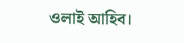ওলাই আহিব।